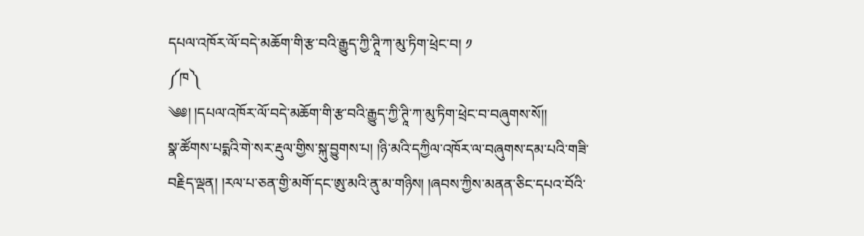དཔལ་འཁོར་ལོ་བདེ་མཆོག་གི་རྩ་བའི་རྒྱུད་ཀྱི་ཊཱི་ཀ་མུ་ཏིག་ཕྲེང་བ། ༡
༼ཁ༽
༄༅། །དཔལ་འཁོར་ལོ་བདེ་མཆོག་གི་རྩ་བའི་རྒྱུད་ཀྱི་ཊཱི་ཀ་མུ་ཏིག་ཕྲེང་བ་བཞུགས་སོ།།
སྣ་ཚོགས་པདྨའི་གེ་སར་རྡུལ་གྱིས་སྐུ་བྱུགས་པ། །ཉི་མའི་དཀྱིལ་འཁོར་ལ་བཞུགས་དམ་པའི་གཟི་བརྗིད་ལྡན། །རལ་པ་ཅན་གྱི་མགོ་དང་ཨུ་མའི་ནུ་མ་གཉིས། །ཞབས་ཀྱིས་མནན་ཅིང་དཔའ་བོའི་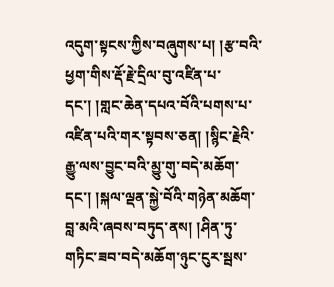འདུག་སྟངས་ཀྱིས་བཞུགས་པ། །རྩ་བའི་ཕྱག་གིས་རྡོ་རྗེ་དྲིལ་བུ་འཛིན་པ་དང་། །གླང་ཆེན་དཔའ་བོའི་པགས་པ་འཛིན་པའི་གར་སྟབས་ཅན། །སྙིང་རྗེའི་རྒྱུ་ལས་བྱུང་བའི་མྱུ་གུ་བདེ་མཆོག་དང་། །སྐལ་ལྡན་སྐྱེ་བོའི་གཉེན་མཆོག་བླ་མའི་ཞབས་བཏུད་ནས། །ཤིན་ཏུ་གཏིང་ཟབ་བདེ་མཆོག་ཉུང་ངུར་སྦས་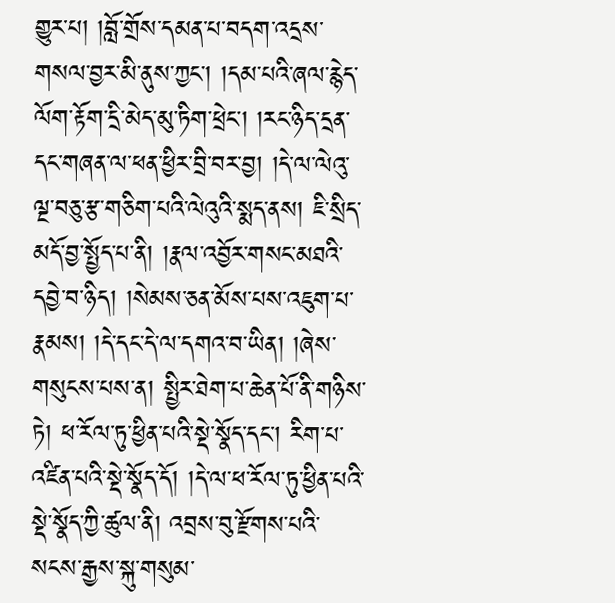གྱུར་པ། །བློ་གྲོས་དམན་པ་བདག་འདྲས་གསལ་བྱར་མི་ནུས་ཀྱང་། །དམ་པའི་ཞལ་རྙེད་ལོག་རྟོག་དྲི་མེད་མུ་ཏིག་ཕྲེང་། །རང་ཉིད་དྲན་དང་གཞན་ལ་ཕན་ཕྱིར་བྲི་བར་བྱ། །དེ་ལ་ལེའུ་ལྔ་བཅུ་རྩ་གཅིག་པའི་ལེའུའི་སྨད་ནས། ཇི་སྲིད་མདོ་བྱ་སྤྱོད་པ་ནི། །རྣལ་འབྱོར་གསང་མཐའི་དབྱེ་བ་ཉིད། །སེམས་ཅན་མོས་པས་འཇུག་པ་རྣམས། །དེ་དང་དེ་ལ་དགའ་བ་ཡིན། །ཞེས་གསུངས་པས་ན། སྤྱིར་ཐེག་པ་ཆེན་པོ་ནི་གཉིས་ཏེ། ཕ་རོལ་ཏུ་ཕྱིན་པའི་སྡེ་སྣོད་དང་། རིག་པ་འཛིན་པའི་སྡེ་སྣོད་དོ། །དེ་ལ་ཕ་རོལ་ཏུ་ཕྱིན་པའི་སྡེ་སྣོད་ཀྱི་ཚུལ་ནི། འབྲས་བུ་རྫོགས་པའི་སངས་རྒྱས་སྐུ་གསུམ་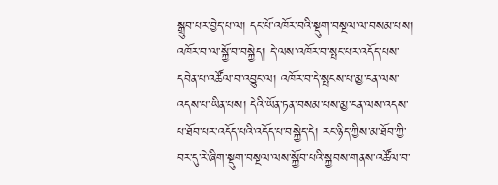སྒྲུབ་པར་བྱེད་པ་ལ། དང་པོ་འཁོར་བའི་སྡུག་བསྔལ་ལ་བསམ་པས། འཁོར་བ་ལ་སྐྱོ་བ་བསྐྱེད། དེ་ལས་འཁོར་བ་སྤང་པར་འདོད་པས་དབེན་པ་འཚོལ་བ་འབྱུང་ལ། འཁོར་བ་དེ་སྤངས་པ་མྱ་ངན་ལས་འདས་པ་ཡིན་པས། དེའི་ཡོན་ཏན་བསམ་པས་མྱ་ངན་ལས་འདས་པ་ཐོབ་པར་འདོད་པའི་འདོད་པ་བསྐྱེད་དེ། རང་ཉིད་ཀྱིས་མ་ཐོབ་ཀྱི་བར་དུ་རེ་ཞིག་སྡུག་བསྔལ་ལས་སྐྱོབ་པའི་སྐྱབས་གནས་འཚོལ་བ་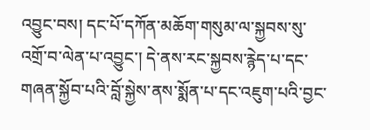འབྱུང་བས། དང་པོ་དཀོན་མཆོག་གསུམ་ལ་སྐྱབས་སུ་འགྲོ་བ་ལེན་པ་འབྱུང་། དེ་ནས་རང་སྐྱབས་རྙེད་པ་དང་གཞན་སྐྱོབ་པའི་བློ་སྐྱེས་ནས་སྨོན་པ་དང་འཇུག་པའི་བྱང་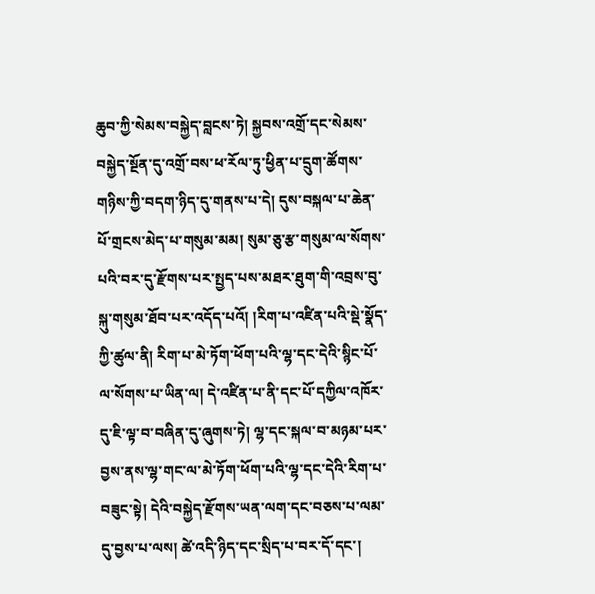ཆུབ་ཀྱི་སེམས་བསྐྱེད་བླངས་ཏེ། སྐྱབས་འགྲོ་དང་སེམས་བསྐྱེད་སྔོན་དུ་འགྲོ་བས་ཕ་རོལ་ཏུ་ཕྱིན་པ་དྲུག་ཚོགས་གཉིས་ཀྱི་བདག་ཉིད་དུ་གནས་པ་དེ། དུས་བསྐལ་པ་ཆེན་པོ་གྲངས་མེད་པ་གསུམ་མམ། སུམ་ཅུ་རྩ་གསུམ་ལ་སོགས་པའི་བར་དུ་རྫོགས་པར་སྤྱད་པས་མཐར་ཐུག་གི་འབྲས་བུ་སྐུ་གསུམ་ཐོབ་པར་འདོད་པའོ། །རིག་པ་འཛིན་པའི་སྡེ་སྣོད་ཀྱི་ཚུལ་ནི། རིག་པ་མེ་ཏོག་ཕོག་པའི་ལྷ་དང་དེའི་སྙིང་པོ་ལ་སོགས་པ་ཡིན་ལ། དེ་འཛིན་པ་ནི་དང་པོ་དཀྱིལ་འཁོར་དུ་ཇི་ལྟ་བ་བཞིན་དུ་ཞུགས་ཏེ། ལྷ་དང་སྐལ་བ་མཉམ་པར་བྱས་ནས་ལྷ་གང་ལ་མེ་ཏོག་ཕོག་པའི་ལྷ་དང་དེའི་རིག་པ་བཟུང་སྟེ། དེའི་བསྐྱེད་རྫོགས་ཡན་ལག་དང་བཅས་པ་ལམ་དུ་བྱས་པ་ལས། ཚེ་འདི་ཉིད་དང་སྲིད་པ་བར་དོ་དང་།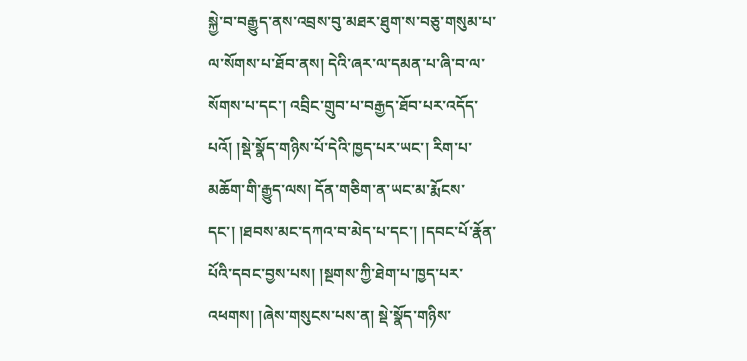སྐྱེ་བ་བརྒྱུད་ནས་འབྲས་བུ་མཐར་ཐུག་ས་བཅུ་གསུམ་པ་ལ་སོགས་པ་ཐོབ་ནས། དེའི་ཞར་ལ་དམན་པ་ཞི་བ་ལ་སོགས་པ་དང་། འབྲིང་གྲུབ་པ་བརྒྱད་ཐོབ་པར་འདོད་པའོ། །སྡེ་སྣོད་གཉིས་པོ་དེའི་ཁྱད་པར་ཡང་། རིག་པ་མཆོག་གི་རྒྱུད་ལས། དོན་གཅིག་ན་ཡང་མ་རྨོངས་དང་། །ཐབས་མང་དཀའ་བ་མེད་པ་དང་། །དབང་པོ་རྣོན་པོའི་དབང་བྱས་པས། །སྔགས་ཀྱི་ཐེག་པ་ཁྱད་པར་འཕགས། །ཞེས་གསུངས་པས་ན། སྡེ་སྣོད་གཉིས་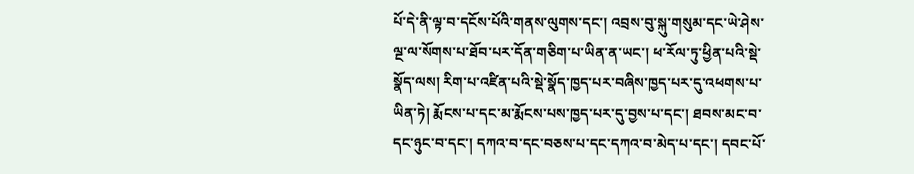པོ་དེ་ནི་ལྟ་བ་དངོས་པོའི་གནས་ལུགས་དང་། འབྲས་བུ་སྐུ་གསུམ་དང་ཡེ་ཤེས་ལྔ་ལ་སོགས་པ་ཐོབ་པར་དོན་གཅིག་པ་ཡིན་ན་ཡང་། ཕ་རོལ་ཏུ་ཕྱིན་པའི་སྡེ་སྣོད་ལས། རིག་པ་འཛིན་པའི་སྡེ་སྣོད་ཁྱད་པར་བཞིས་ཁྱད་པར་དུ་འཕགས་པ་ཡིན་ཏེ། རྨོངས་པ་དང་མ་རྨོངས་པས་ཁྱད་པར་དུ་བྱས་པ་དང་། ཐབས་མང་བ་དང་ཉུང་བ་དང་། དཀའ་བ་དང་བཅས་པ་དང་དཀའ་བ་མེད་པ་དང་། དབང་པོ་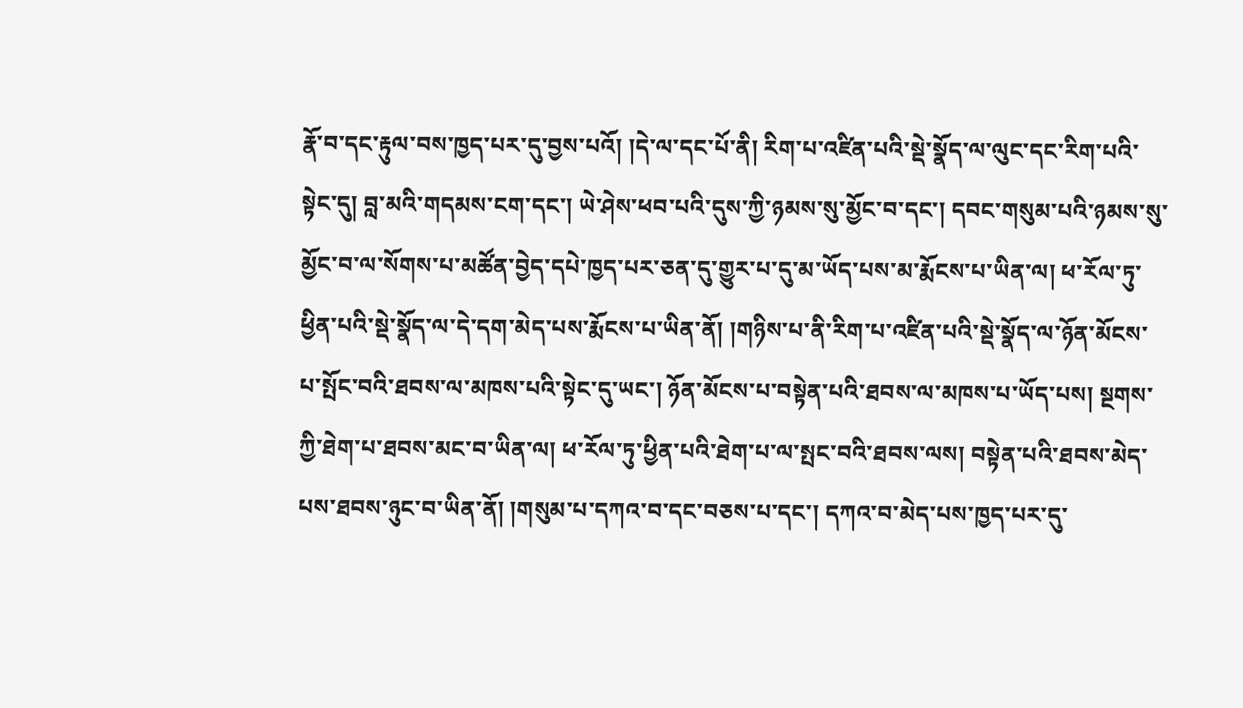རྣོ་བ་དང་རྟུལ་བས་ཁྱད་པར་དུ་བྱས་པའོ། །དེ་ལ་དང་པོ་ནི། རིག་པ་འཛིན་པའི་སྡེ་སྣོད་ལ་ལུང་དང་རིག་པའི་སྟེང་དུ། བླ་མའི་གདམས་ངག་དང་། ཡེ་ཤེས་ཕབ་པའི་དུས་ཀྱི་ཉམས་སུ་མྱོང་བ་དང་། དབང་གསུམ་པའི་ཉམས་སུ་མྱོང་བ་ལ་སོགས་པ་མཚོན་བྱེད་དཔེ་ཁྱད་པར་ཅན་དུ་གྱུར་པ་དུ་མ་ཡོད་པས་མ་རྨོངས་པ་ཡིན་ལ། ཕ་རོལ་ཏུ་ཕྱིན་པའི་སྡེ་སྣོད་ལ་དེ་དག་མེད་པས་རྨོངས་པ་ཡིན་ནོ། །གཉིས་པ་ནི་རིག་པ་འཛིན་པའི་སྡེ་སྣོད་ལ་ཉོན་མོངས་པ་སྤོང་བའི་ཐབས་ལ་མཁས་པའི་སྟེང་དུ་ཡང་། ཉོན་མོངས་པ་བསྟེན་པའི་ཐབས་ལ་མཁས་པ་ཡོད་པས། སྔགས་ཀྱི་ཐེག་པ་ཐབས་མང་བ་ཡིན་ལ། ཕ་རོལ་ཏུ་ཕྱིན་པའི་ཐེག་པ་ལ་སྤང་བའི་ཐབས་ལས། བསྟེན་པའི་ཐབས་མེད་པས་ཐབས་ཉུང་བ་ཡིན་ནོ། །གསུམ་པ་དཀའ་བ་དང་བཅས་པ་དང་། དཀའ་བ་མེད་པས་ཁྱད་པར་དུ་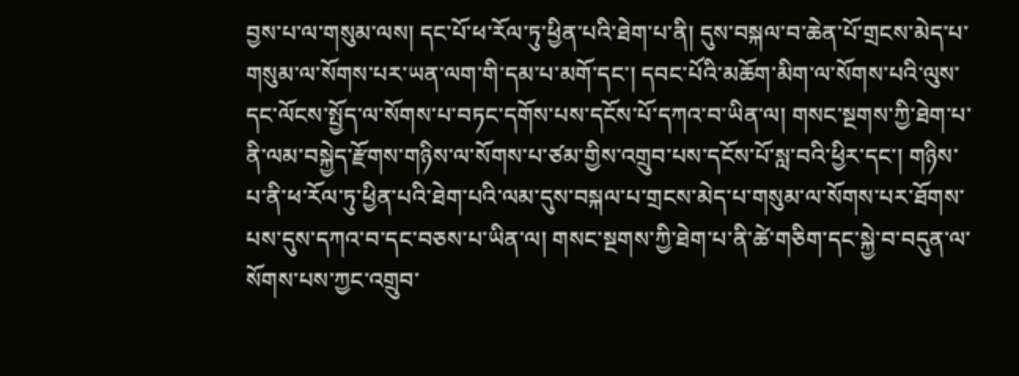བྱས་པ་ལ་གསུམ་ལས། དང་པོ་ཕ་རོལ་ཏུ་ཕྱིན་པའི་ཐེག་པ་ནི། དུས་བསྐལ་བ་ཆེན་པོ་གྲངས་མེད་པ་གསུམ་ལ་སོགས་པར་ཡན་ལག་གི་དམ་པ་མགོ་དང་། དབང་པོའི་མཆོག་མིག་ལ་སོགས་པའི་ལུས་དང་ལོངས་སྤྱོད་ལ་སོགས་པ་བཏང་དགོས་པས་དངོས་པོ་དཀའ་བ་ཡིན་ལ། གསང་སྔགས་ཀྱི་ཐེག་པ་ནི་ལམ་བསྐྱེད་རྫོགས་གཉིས་ལ་སོགས་པ་ཙམ་གྱིས་འགྲུབ་པས་དངོས་པོ་སླ་བའི་ཕྱིར་དང་། གཉིས་པ་ནི་ཕ་རོལ་ཏུ་ཕྱིན་པའི་ཐེག་པའི་ལམ་དུས་བསྐལ་པ་གྲངས་མེད་པ་གསུམ་ལ་སོགས་པར་ཐོགས་པས་དུས་དཀའ་བ་དང་བཅས་པ་ཡིན་ལ། གསང་སྔགས་ཀྱི་ཐེག་པ་ནི་ཚེ་གཅིག་དང་སྐྱེ་བ་བདུན་ལ་སོགས་པས་ཀྱང་འགྲུབ་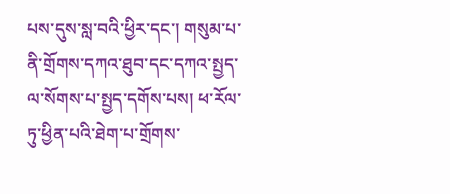པས་དུས་སླ་བའི་ཕྱིར་དང་། གསུམ་པ་ནི་གྲོགས་དཀའ་ཐུབ་དང་དཀའ་སྤྱད་ལ་སོགས་པ་སྤྱད་དགོས་པས། ཕ་རོལ་ཏུ་ཕྱིན་པའི་ཐེག་པ་གྲོགས་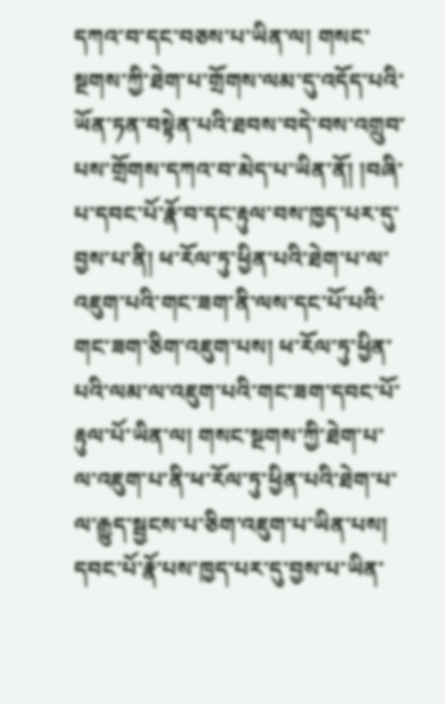དཀའ་བ་དང་བཅས་པ་ཡིན་ལ། གསང་སྔགས་ཀྱི་ཐེག་པ་གྲོགས་ལམ་དུ་འདོད་པའི་ཡོན་ཏན་བསྟེན་པའི་ཐབས་བདེ་བས་འགྲུབ་པས་གྲོགས་དཀའ་བ་མེད་པ་ཡིན་ནོ། །བཞི་པ་དབང་པོ་རྣོ་བ་དང་རྟུལ་བས་ཁྱད་པར་དུ་བྱས་པ་ནི། ཕ་རོལ་ཏུ་ཕྱིན་པའི་ཐེག་པ་ལ་འཇུག་པའི་གང་ཟག་ནི་ལས་དང་པོ་པའི་གང་ཟག་ཅིག་འཇུག་པས། ཕ་རོལ་ཏུ་ཕྱིན་པའི་ལམ་ལ་འཇུག་པའི་གང་ཟག་དབང་པོ་རྟུལ་པོ་ཡིན་ལ། གསང་སྔགས་ཀྱི་ཐེག་པ་ལ་འཇུག་པ་ནི་ཕ་རོལ་ཏུ་ཕྱིན་པའི་ཐེག་པ་ལ་རྒྱུད་སྦྱངས་པ་ཅིག་འཇུག་པ་ཡིན་པས། དབང་པོ་རྣོ་པས་ཁྱད་པར་དུ་བྱས་པ་ཡིན་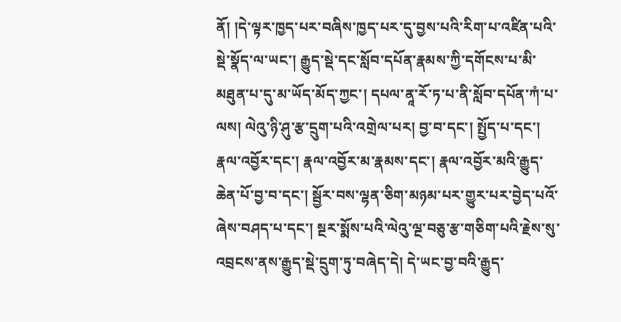ནོ། །དེ་ལྟར་ཁྱད་པར་བཞིས་ཁྱད་པར་དུ་བྱས་པའི་རིག་པ་འཛིན་པའི་སྡེ་སྣོད་ལ་ཡང་། རྒྱུད་སྡེ་དང་སློབ་དཔོན་རྣམས་ཀྱི་དགོངས་པ་མི་མཐུན་པ་དུ་མ་ཡོད་མོད་ཀྱང་། དཔལ་ནཱ་རོ་ཏ་པ་ནི་སློབ་དཔོན་ཀཾ་པ་ལས། ལེའུ་ཉི་ཤུ་རྩ་དྲུག་པའི་འགྲེལ་པར། བྱ་བ་དང་། སྤྱོད་པ་དང་། རྣལ་འབྱོར་དང་། རྣལ་འབྱོར་མ་རྣམས་དང་། རྣལ་འབྱོར་མའི་རྒྱུད་ཆེན་པོ་བྱ་བ་དང་། སྦྱོར་བས་ལྷན་ཅིག་མཉམ་པར་གྱུར་པར་བྱེད་པའོ་ཞེས་བཤད་པ་དང་། སྔར་སྨོས་པའི་ལེའུ་ལྔ་བཅུ་རྩ་གཅིག་པའི་རྗེས་སུ་འབྲངས་ནས་རྒྱུད་སྡེ་དྲུག་ཏུ་བཞེད་དེ། དེ་ཡང་བྱ་བའི་རྒྱུད་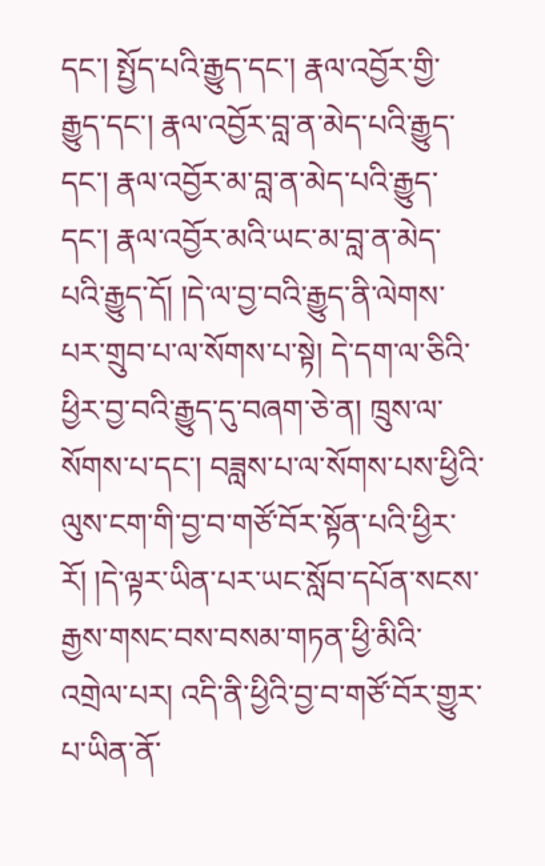དང་། སྤྱོད་པའི་རྒྱུད་དང་། རྣལ་འབྱོར་གྱི་རྒྱུད་དང་། རྣལ་འབྱོར་བླ་ན་མེད་པའི་རྒྱུད་དང་། རྣལ་འབྱོར་མ་བླ་ན་མེད་པའི་རྒྱུད་དང་། རྣལ་འབྱོར་མའི་ཡང་མ་བླ་ན་མེད་པའི་རྒྱུད་དོ། །དེ་ལ་བྱ་བའི་རྒྱུད་ནི་ལེགས་པར་གྲུབ་པ་ལ་སོགས་པ་སྟེ། དེ་དག་ལ་ཅིའི་ཕྱིར་བྱ་བའི་རྒྱུད་དུ་བཞག་ཅེ་ན། ཁྲུས་ལ་སོགས་པ་དང་། བཟླས་པ་ལ་སོགས་པས་ཕྱིའི་ལུས་ངག་གི་བྱ་བ་གཙོ་བོར་སྟོན་པའི་ཕྱིར་རོ། །དེ་ལྟར་ཡིན་པར་ཡང་སློབ་དཔོན་སངས་རྒྱས་གསང་བས་བསམ་གཏན་ཕྱི་མིའི་འགྲེལ་པར། འདི་ནི་ཕྱིའི་བྱ་བ་གཙོ་བོར་གྱུར་པ་ཡིན་ནོ་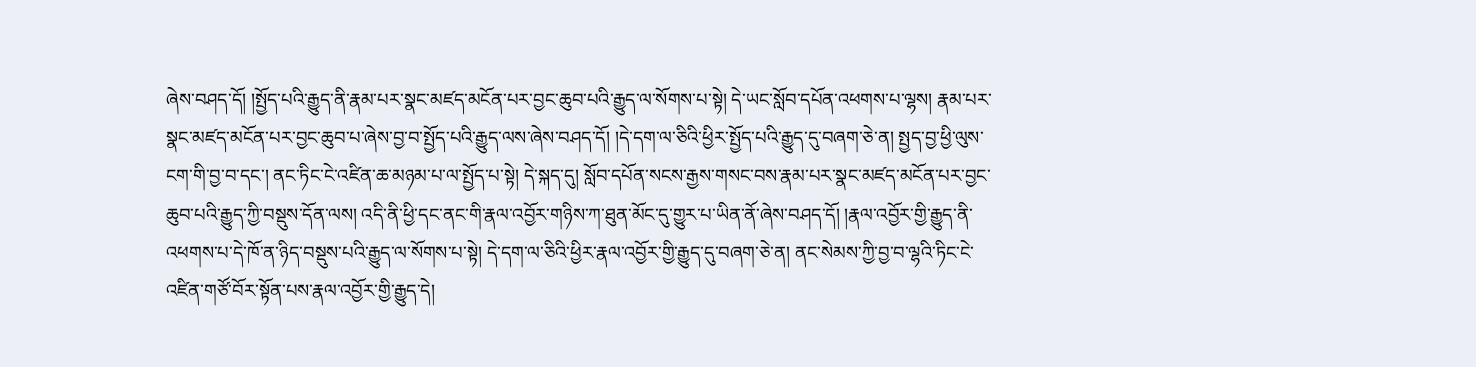ཞེས་བཤད་དོ། །སྤྱོད་པའི་རྒྱུད་ནི་རྣམ་པར་སྣང་མཛད་མངོན་པར་བྱང་ཆུབ་པའི་རྒྱུད་ལ་སོགས་པ་སྟེ། དེ་ཡང་སློབ་དཔོན་འཕགས་པ་ལྷས། རྣམ་པར་སྣང་མཛད་མངོན་པར་བྱང་ཆུབ་པ་ཞེས་བྱ་བ་སྤྱོད་པའི་རྒྱུད་ལས་ཞེས་བཤད་དོ། །དེ་དག་ལ་ཅིའི་ཕྱིར་སྤྱོད་པའི་རྒྱུད་དུ་བཞག་ཅེ་ན། སྤྱད་བྱ་ཕྱི་ལུས་ངག་གི་བྱ་བ་དང་། ནང་ཏིང་ངེ་འཛིན་ཆ་མཉམ་པ་ལ་སྤྱོད་པ་སྟེ། དེ་སྐད་དུ། སློབ་དཔོན་སངས་རྒྱས་གསང་བས་རྣམ་པར་སྣང་མཛད་མངོན་པར་བྱང་ཆུབ་པའི་རྒྱུད་ཀྱི་བསྡུས་དོན་ལས། འདི་ནི་ཕྱི་དང་ནང་གི་རྣལ་འབྱོར་གཉིས་ཀ་ཐུན་མོང་དུ་གྱུར་པ་ཡིན་ནོ་ཞེས་བཤད་དོ། །རྣལ་འབྱོར་གྱི་རྒྱུད་ནི་འཕགས་པ་དེ་ཁོ་ན་ཉིད་བསྡུས་པའི་རྒྱུད་ལ་སོགས་པ་སྟེ། དེ་དག་ལ་ཅིའི་ཕྱིར་རྣལ་འབྱོར་གྱི་རྒྱུད་དུ་བཞག་ཅེ་ན། ནང་སེམས་ཀྱི་བྱ་བ་ལྷའི་ཏིང་ངེ་འཛིན་གཙོ་བོར་སྟོན་པས་རྣལ་འབྱོར་གྱི་རྒྱུད་དེ།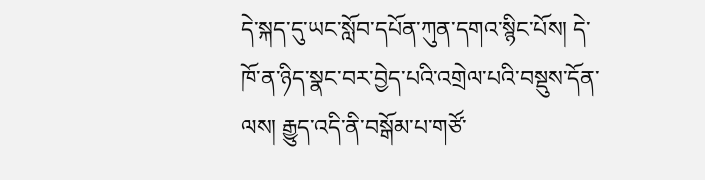དེ་སྐད་དུ་ཡང་སློབ་དཔོན་ཀུན་དགའ་སྙིང་པོས། དེ་ཁོ་ན་ཉིད་སྣང་བར་བྱེད་པའི་འགྲེལ་པའི་བསྡུས་དོན་ལས། རྒྱུད་འདི་ནི་བསྒོམ་པ་གཙོ་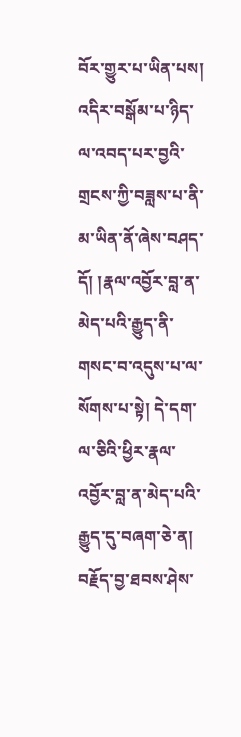བོར་གྱུར་པ་ཡིན་པས། འདིར་བསྒོམ་པ་ཉིད་ལ་འབད་པར་བྱའི་གྲངས་ཀྱི་བཟླས་པ་ནི་མ་ཡིན་ནོ་ཞེས་བཤད་དོ། །རྣལ་འབྱོར་བླ་ན་མེད་པའི་རྒྱུད་ནི་གསང་བ་འདུས་པ་ལ་སོགས་པ་སྟེ། དེ་དག་ལ་ཅིའི་ཕྱིར་རྣལ་འབྱོར་བླ་ན་མེད་པའི་རྒྱུད་དུ་བཞག་ཅེ་ན། བརྗོད་བྱ་ཐབས་ཤེས་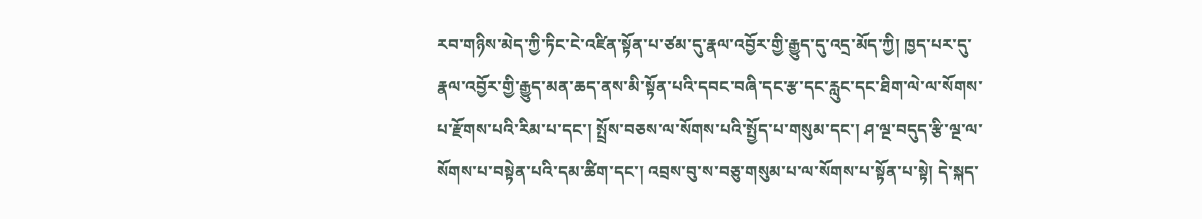རབ་གཉིས་མེད་ཀྱི་ཏིང་ངེ་འཛིན་སྟོན་པ་ཙམ་དུ་རྣལ་འབྱོར་གྱི་རྒྱུད་དུ་འདྲ་མོད་ཀྱི། ཁྱད་པར་དུ་རྣལ་འབྱོར་གྱི་རྒྱུད་མན་ཆད་ནས་མི་སྟོན་པའི་དབང་བཞི་དང་རྩ་དང་རླུང་དང་ཐིག་ལེ་ལ་སོགས་པ་རྫོགས་པའི་རིམ་པ་དང་། སྤྲོས་བཅས་ལ་སོགས་པའི་སྤྱོད་པ་གསུམ་དང་། ཤ་ལྔ་བདུད་རྩི་ལྔ་ལ་སོགས་པ་བསྟེན་པའི་དམ་ཚིག་དང་། འབྲས་བུ་ས་བཅུ་གསུམ་པ་ལ་སོགས་པ་སྟོན་པ་སྟེ། དེ་སྐད་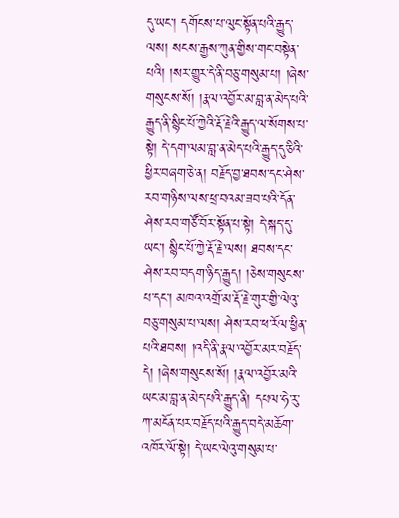དུ་ཡང་། དགོངས་པ་ལུང་སྟོན་པའི་རྒྱུད་ལས། སངས་རྒྱས་ཀུན་གྱིས་གང་བསྟེན་པའི། །སར་གྱུར་དེ་ནི་བཅུ་གསུམ་པ། །ཞེས་གསུངས་སོ། །རྣལ་འབྱོར་མ་བླ་ན་མེད་པའི་རྒྱུད་ནི་སྙིང་པོ་ཀྱེའི་རྡོ་རྗེའི་རྒྱུད་ལ་སོགས་པ་སྟེ། དེ་དག་ལམ་བླ་ན་མེད་པའི་རྒྱུད་དུ་ཅིའི་ཕྱིར་བཞག་ཅེ་ན། བརྗོད་བྱ་ཐབས་དང་ཤེས་རབ་གཉིས་ལས་ཕྲ་བའམ་ཟབ་པའི་དོན་ཤེས་རབ་གཙོ་བོར་སྟོན་པ་སྟེ། དེ་སྐད་དུ་ཡང་། སྙིང་པོ་ཀྱེ་རྡོ་རྗེ་ལས། ཐབས་དང་ཤེས་རབ་བདག་ཉིད་རྒྱུད། །ཅེས་གསུངས་པ་དང་། མཁའ་འགྲོ་མ་རྡོ་རྗེ་གུར་གྱི་ལེའུ་བཅུ་གསུམ་པ་ལས། ཤེས་རབ་ཕ་རོལ་ཕྱིན་པའི་ཐབས། །འདི་ནི་རྣལ་འབྱོར་མར་བརྗོད་དེ། །ཞེས་གསུངས་སོ། །རྣལ་འབྱོར་མའི་ཡང་མ་བླ་ན་མེད་པའི་རྒྱུད་ནི། དཔལ་ཧེ་རུ་ཀ་མངོན་པར་བརྗོད་པའི་རྒྱུད་བདེ་མཆོག་འཁོར་ལོ་སྟེ། དེ་ཡང་ལེའུ་གསུམ་པ་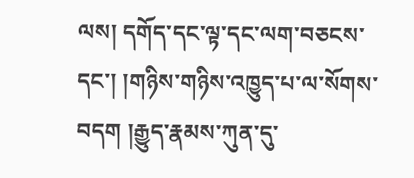ལས། དགོད་དང་ལྟ་དང་ལག་བཅངས་དང་། །གཉིས་གཉིས་འཁྱུད་པ་ལ་སོགས་བདག །རྒྱུད་རྣམས་ཀུན་དུ་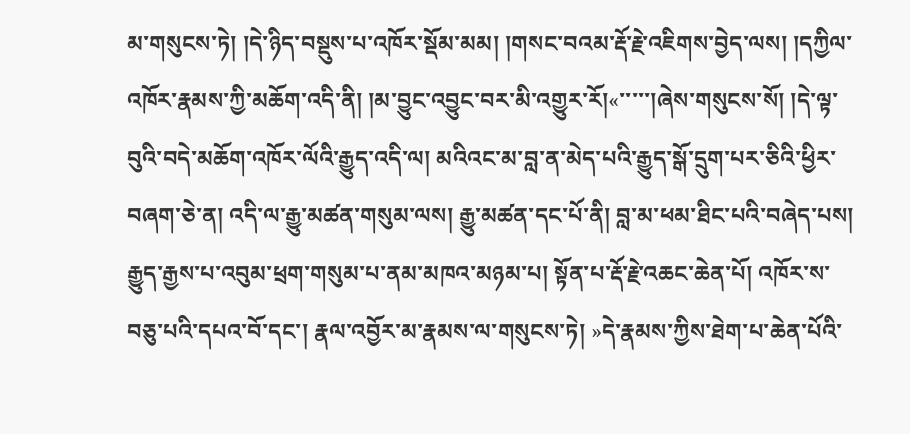མ་གསུངས་ཏེ། །དེ་ཉིད་བསྡུས་པ་འཁོར་སྡོམ་མམ། །གསང་བའམ་རྡོ་རྗེ་འཇིགས་བྱེད་ལས། །དཀྱིལ་འཁོར་རྣམས་ཀྱི་མཆོག་འདི་ནི། །མ་བྱུང་འབྱུང་བར་མི་འགྱུར་རོ།«་་་་་།ཞེས་གསུངས་སོ། །དེ་ལྟ་བུའི་བདེ་མཆོག་འཁོར་ལོའི་རྒྱུད་འདི་ལ། མའིའང་མ་བླ་ན་མེད་པའི་རྒྱུད་སྒོ་དྲུག་པར་ཅིའི་ཕྱིར་བཞག་ཅེ་ན། འདི་ལ་རྒྱུ་མཚན་གསུམ་ལས། རྒྱུ་མཚན་དང་པོ་ནི། བླ་མ་ཕམ་ཐིང་པའི་བཞེད་པས། རྒྱུད་རྒྱས་པ་འབུམ་ཕྲག་གསུམ་པ་ནམ་མཁའ་མཉམ་པ། སྟོན་པ་རྡོ་རྗེ་འཆང་ཆེན་པོ། འཁོར་ས་བཅུ་པའི་དཔའ་བོ་དང་། རྣལ་འབྱོར་མ་རྣམས་ལ་གསུངས་ཏེ། »དེ་རྣམས་ཀྱིས་ཐེག་པ་ཆེན་པོའི་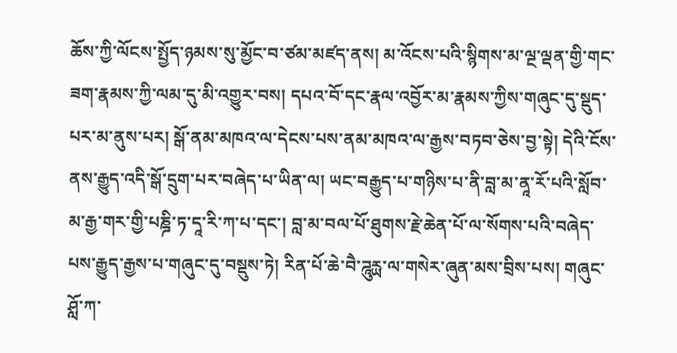ཆོས་ཀྱི་ལོངས་སྤྱོད་ཉམས་སུ་མྱོང་བ་ཙམ་མཛད་ནས། མ་འོངས་པའི་སྙིགས་མ་ལྔ་ལྡན་གྱི་གང་ཟག་རྣམས་ཀྱི་ལམ་དུ་མི་འགྱུར་བས། དཔའ་བོ་དང་རྣལ་འབྱོར་མ་རྣམས་ཀྱིས་གཞུང་དུ་སྡུད་པར་མ་ནུས་པར། སྒོ་ནམ་མཁའ་ལ་དེངས་པས་ནམ་མཁའ་ལ་རྒྱས་བཏབ་ཅེས་བྱ་སྟེ། དེའི་ངོས་ནས་རྒྱུད་འདི་སྒོ་དྲུག་པར་བཞེད་པ་ཡིན་ལ། ཡང་བརྒྱུད་པ་གཉིས་པ་ནི་བླ་མ་ནཱ་རོ་པའི་སློབ་མ་རྒྱ་གར་གྱི་པཎྜི་ཏ་དཱ་རི་ཀ་པ་དང་། བླ་མ་བལ་པོ་ཐུགས་རྗེ་ཆེན་པོ་ལ་སོགས་པའི་བཞེད་པས་རྒྱུད་རྒྱས་པ་གཞུང་དུ་བསྡུས་ཏེ། རིན་པོ་ཆེ་བཻ་ཌཱུརྻ་ལ་གསེར་ཞུན་མས་བྲིས་པས། གཞུང་ཤློ་ཀ་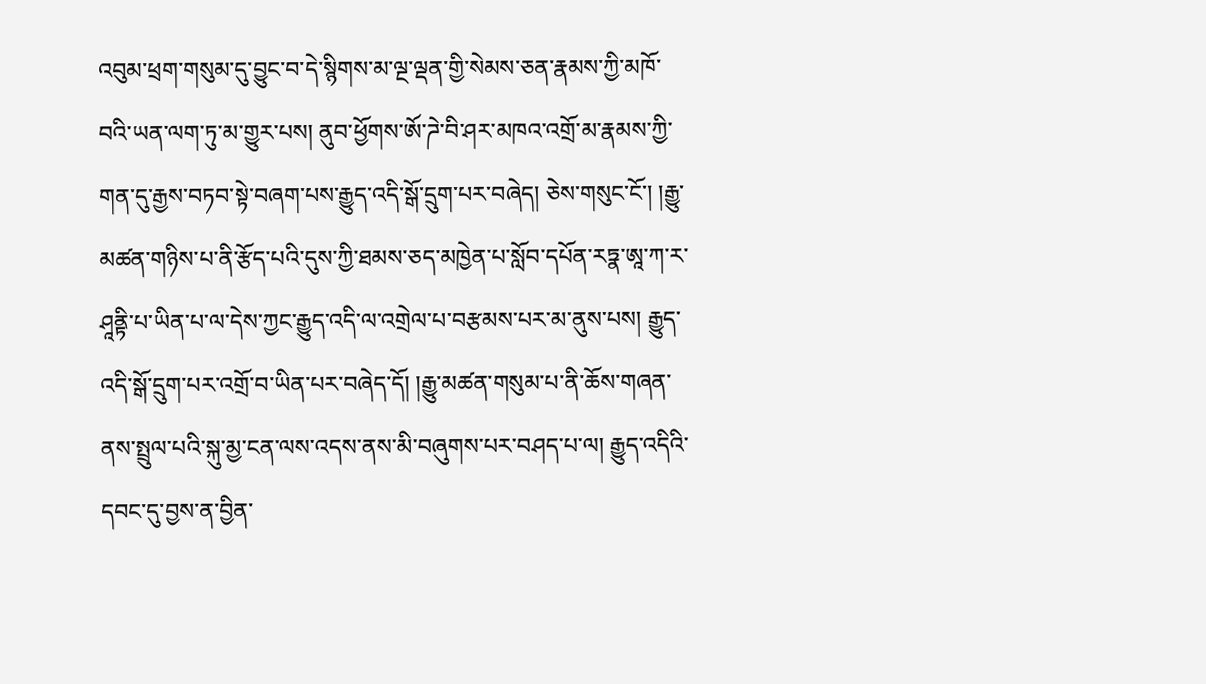འབུམ་ཕྲག་གསུམ་དུ་བྱུང་བ་དེ་སྙིགས་མ་ལྔ་ལྡན་གྱི་སེམས་ཅན་རྣམས་ཀྱི་མཁོ་བའི་ཡན་ལག་ཏུ་མ་གྱུར་པས། ནུབ་ཕྱོགས་ཨོ་ཌེ་བི་ཤར་མཁའ་འགྲོ་མ་རྣམས་ཀྱི་གན་དུ་རྒྱས་བཏབ་སྟེ་བཞག་པས་རྒྱུད་འདི་སྒོ་དྲུག་པར་བཞེད། ཅེས་གསུང་ངོ་། །རྒྱུ་མཚན་གཉིས་པ་ནི་རྩོད་པའི་དུས་ཀྱི་ཐམས་ཅད་མཁྱེན་པ་སློབ་དཔོན་རཏྣ་ཨཱ་ཀ་ར་ཤཱནྟི་པ་ཡིན་པ་ལ་དེས་ཀྱང་རྒྱུད་འདི་ལ་འགྲེལ་པ་བརྩམས་པར་མ་ནུས་པས། རྒྱུད་འདི་སྒོ་དྲུག་པར་འགྲོ་བ་ཡིན་པར་བཞེད་དོ། །རྒྱུ་མཚན་གསུམ་པ་ནི་ཆོས་གཞན་ནས་སྤྲུལ་པའི་སྐུ་མྱ་ངན་ལས་འདས་ནས་མི་བཞུགས་པར་བཤད་པ་ལ། རྒྱུད་འདིའི་དབང་དུ་བྱས་ན་བྱིན་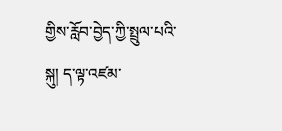གྱིས་རློབ་བྱེད་ཀྱི་སྤྲུལ་པའི་སྐུ། ད་ལྟ་འཛམ་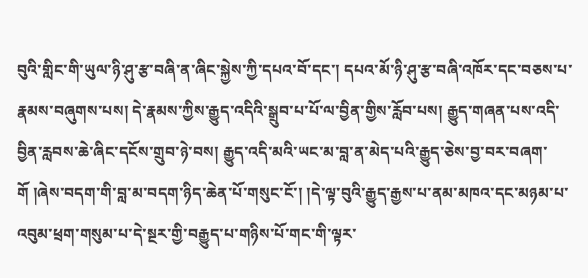བུའི་གླིང་གི་ཡུལ་ཉི་ཤུ་རྩ་བཞི་ན་ཞིང་སྐྱེས་ཀྱི་དཔའ་བོ་དང་། དཔའ་མོ་ཉི་ཤུ་རྩ་བཞི་འཁོར་དང་བཅས་པ་རྣམས་བཞུགས་པས། དེ་རྣམས་ཀྱིས་རྒྱུད་འདིའི་སྒྲུབ་པ་པོ་ལ་བྱིན་གྱིས་རློབ་པས། རྒྱུད་གཞན་པས་འདི་བྱིན་རླབས་ཆེ་ཞིང་དངོས་གྲུབ་ཉེ་བས། རྒྱུད་འདི་མའི་ཡང་མ་བླ་ན་མེད་པའི་རྒྱུད་ཅེས་བྱ་བར་བཞག་གོ །ཞེས་བདག་གི་བླ་མ་བདག་ཉིད་ཆེན་པོ་གསུང་ངོ་། །དེ་ལྟ་བུའི་རྒྱུད་རྒྱས་པ་ནམ་མཁའ་དང་མཉམ་པ་འབུམ་ཕྲག་གསུམ་པ་དེ་སྔར་གྱི་བརྒྱུད་པ་གཉིས་པོ་གང་གི་ལྟར་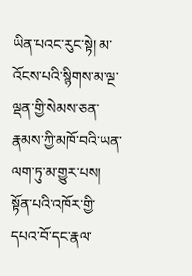ཡིན་པའང་རུང་སྟེ། མ་འོངས་པའི་སྙིགས་མ་ལྔ་ལྡན་གྱི་སེམས་ཅན་རྣམས་ཀྱི་མཁོ་བའི་ཡན་ལག་ཏུ་མ་གྱུར་པས། སྟོན་པའི་འཁོར་གྱི་དཔའ་བོ་དང་རྣལ་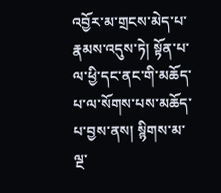འབྱོར་མ་གྲངས་མེད་པ་རྣམས་འདུས་ཏེ། སྟོན་པ་ལ་ཕྱི་དང་ནང་གི་མཆོད་པ་ལ་སོགས་པས་མཆོད་པ་བྱས་ནས། སྙིགས་མ་ལྔ་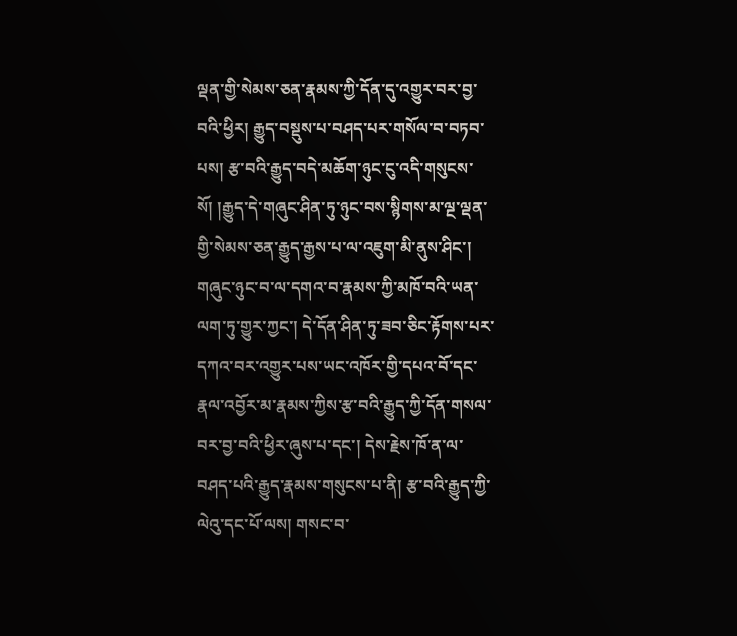ལྡན་གྱི་སེམས་ཅན་རྣམས་ཀྱི་དོན་དུ་འགྱུར་བར་བྱ་བའི་ཕྱིར། རྒྱུད་བསྡུས་པ་བཤད་པར་གསོལ་བ་བཏབ་པས། རྩ་བའི་རྒྱུད་བདེ་མཆོག་ཉུང་ངུ་འདི་གསུངས་སོ། །རྒྱུད་དེ་གཞུང་ཤིན་ཏུ་ཉུང་བས་སྙིགས་མ་ལྔ་ལྡན་གྱི་སེམས་ཅན་རྒྱུད་རྒྱས་པ་ལ་འཇུག་མི་ནུས་ཤིང་། གཞུང་ཉུང་བ་ལ་དགའ་བ་རྣམས་ཀྱི་མཁོ་བའི་ཡན་ལག་ཏུ་གྱུར་ཀྱང་། དེ་དོན་ཤིན་ཏུ་ཟབ་ཅིང་རྟོགས་པར་དཀའ་བར་འགྱུར་པས་ཡང་འཁོར་གྱི་དཔའ་བོ་དང་རྣལ་འབྱོར་མ་རྣམས་ཀྱིས་རྩ་བའི་རྒྱུད་ཀྱི་དོན་གསལ་བར་བྱ་བའི་ཕྱིར་ཞུས་པ་དང་། དེས་རྗེས་ཁོ་ན་ལ་བཤད་པའི་རྒྱུད་རྣམས་གསུངས་པ་ནི། རྩ་བའི་རྒྱུད་ཀྱི་ལེའུ་དང་པོ་ལས། གསང་བ་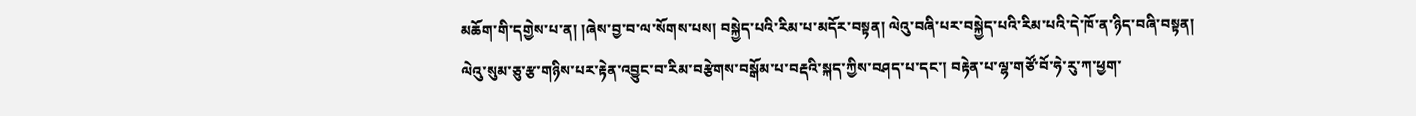མཆོག་གི་དགྱེས་པ་ན། །ཞེས་བྱ་བ་ལ་སོགས་པས། བསྐྱེད་པའི་རིམ་པ་མདོར་བསྟན། ལེའུ་བཞི་པར་བསྐྱེད་པའི་རིམ་པའི་དེ་ཁོ་ན་ཉིད་བཞི་བསྟན། ལེའུ་སུམ་ཅུ་རྩ་གཉིས་པར་རྟེན་འབྱུང་བ་རིམ་བརྩེགས་བསྒོམ་པ་བརྡའི་སྐད་ཀྱིས་བཤད་པ་དང་། བརྟེན་པ་ལྷ་གཙོ་བོ་ཧེ་རུ་ཀ་ཕྱག་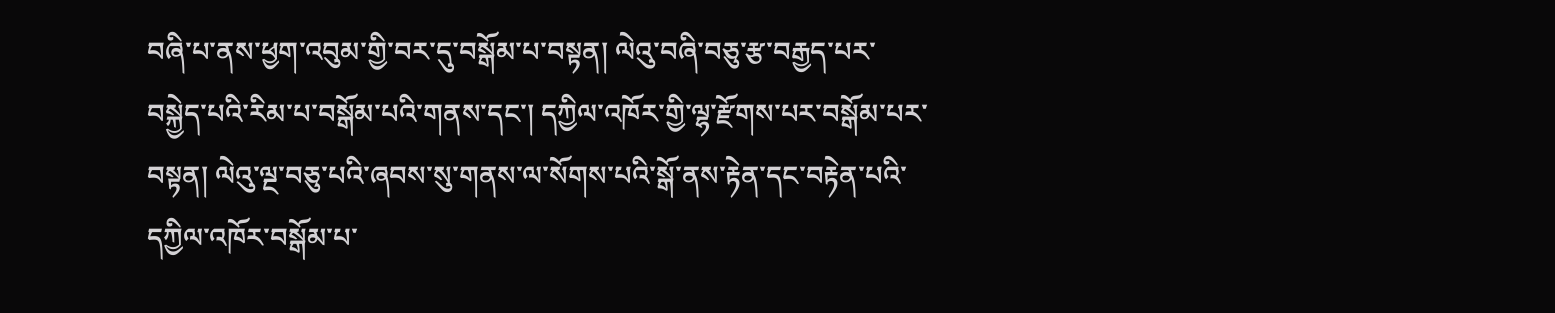བཞི་པ་ནས་ཕྱག་འབུམ་གྱི་བར་དུ་བསྒོམ་པ་བསྟན། ལེའུ་བཞི་བཅུ་རྩ་བརྒྱད་པར་བསྐྱེད་པའི་རིམ་པ་བསྒོམ་པའི་གནས་དང་། དཀྱིལ་འཁོར་གྱི་ལྷ་རྫོགས་པར་བསྒོམ་པར་བསྟན། ལེའུ་ལྔ་བཅུ་པའི་ཞབས་སུ་གནས་ལ་སོགས་པའི་སྒོ་ནས་རྟེན་དང་བརྟེན་པའི་དཀྱིལ་འཁོར་བསྒོམ་པ་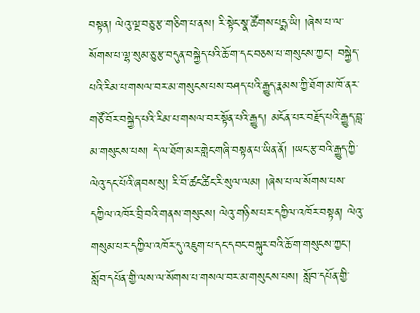བསྟན། ལེའུ་ལྔ་བཅུ་རྩ་གཅིག་པ་ནས། རི་སྟེང་སྣ་ཚོགས་པདྨ་ཡི། །ཞེས་པ་ལ་སོགས་པ་ལྷ་སུམ་ཅུ་རྩ་བདུན་བསྐྱེད་པའི་ཆོ་ག་དང་བཅས་པ་གསུངས་ཀྱང་། བསྐྱེད་པའི་རིམ་པ་གསལ་བར་མ་གསུངས་པས་བཤད་པའི་རྒྱུད་རྣམས་ཀྱི་ཐོག་མ་ཁོ་ནར་གཙོ་བོར་བསྐྱེད་པའི་རིམ་པ་གསལ་བར་སྟོན་པའི་རྒྱུད། མངོན་པར་བརྗོད་པའི་རྒྱུད་བླ་མ་གསུངས་པས། དེ་ལ་ཐོག་མར་གླེང་གཞི་བསྟན་པ་ཡིན་ནོ། །ཡང་རྩ་བའི་རྒྱུད་ཀྱི་ལེའུ་དང་པོའི་ཞབས་སུ། རི་བོ་ཚང་ཚིང་རི་སུལ་ལམ། །ཞེས་པ་ལ་སོགས་པས་དཀྱིལ་འཁོར་བྲི་བའི་གནས་གསུངས། ལེའུ་གཉིས་པར་དཀྱིལ་འཁོར་བསྟན། ལེའུ་གསུམ་པར་དཀྱིལ་འཁོར་དུ་འཇུག་པ་དང་དབང་བསྐུར་བའི་ཆོ་ག་གསུངས་ཀྱང་། སློབ་དཔོན་གྱི་ལས་ལ་སོགས་པ་གསལ་བར་མ་གསུངས་པས། སློབ་དཔོན་གྱི་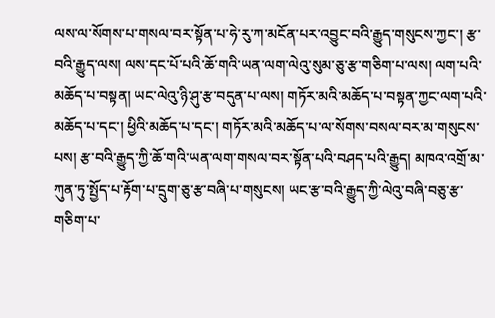ལས་ལ་སོགས་པ་གསལ་བར་སྟོན་པ་ཧེ་རུ་ཀ་མངོན་པར་འབྱུང་བའི་རྒྱུད་གསུངས་ཀྱང་། རྩ་བའི་རྒྱུད་ལས། ལས་དང་པོ་པའི་ཆོ་གའི་ཡན་ལག་ལེའུ་སུམ་ཅུ་རྩ་གཅིག་པ་ལས། ལག་པའི་མཆོད་པ་བསྟན། ཡང་ལེའུ་ཉི་ཤུ་རྩ་བདུན་པ་ལས། གཏོར་མའི་མཆོད་པ་བསྟན་ཀྱང་ལག་པའི་མཆོད་པ་དང་། ཕྱིའི་མཆོད་པ་དང་། གཏོར་མའི་མཆོད་པ་ལ་སོགས་བསལ་བར་མ་གསུངས་པས། རྩ་བའི་རྒྱུད་ཀྱི་ཆོ་གའི་ཡན་ལག་གསལ་བར་སྟོན་པའི་བཤད་པའི་རྒྱུད། མཁའ་འགྲོ་མ་ཀུན་ཏུ་སྤྱོད་པ་རྟོག་པ་དྲུག་ཅུ་རྩ་བཞི་པ་གསུངས། ཡང་རྩ་བའི་རྒྱུད་ཀྱི་ལེའུ་བཞི་བཅུ་རྩ་གཅིག་པ་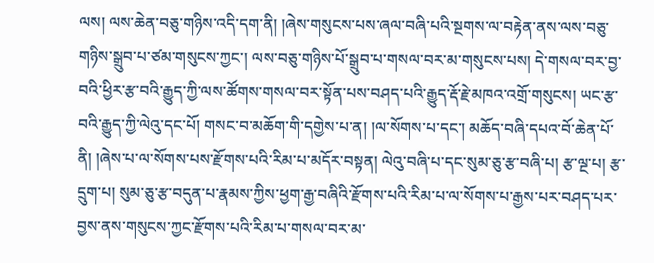ལས། ལས་ཆེན་བཅུ་གཉིས་འདི་དག་ནི། །ཞེས་གསུངས་པས་ཞལ་བཞི་པའི་སྔགས་ལ་བརྟེན་ནས་ལས་བཅུ་གཉིས་སྒྲུབ་པ་ཙམ་གསུངས་ཀྱང་། ལས་བཅུ་གཉིས་པོ་སྒྲུབ་པ་གསལ་བར་མ་གསུངས་པས། དེ་གསལ་བར་བྱ་བའི་ཕྱིར་རྩ་བའི་རྒྱུད་ཀྱི་ལས་ཚོགས་གསལ་བར་སྟོན་པས་བཤད་པའི་རྒྱུད་རྡོ་རྗེ་མཁའ་འགྲོ་གསུངས། ཡང་རྩ་བའི་རྒྱུད་ཀྱི་ལེའུ་དང་པོ། གསང་བ་མཆོག་གི་དགྱེས་པ་ན། །ལ་སོགས་པ་དང་། མཆོད་བཞི་དཔའ་བོ་ཆེན་པོ་ནི། །ཞེས་པ་ལ་སོགས་པས་རྫོགས་པའི་རིམ་པ་མདོར་བསྟན། ལེའུ་བཞི་པ་དང་སུམ་ཅུ་རྩ་བཞི་པ། རྩ་ལྔ་པ། རྩ་དྲུག་པ། སུམ་ཅུ་རྩ་བདུན་པ་རྣམས་ཀྱིས་ཕྱག་རྒྱ་བཞིའི་རྫོགས་པའི་རིམ་པ་ལ་སོགས་པ་རྒྱས་པར་བཤད་པར་བྱས་ནས་གསུངས་ཀྱང་རྫོགས་པའི་རིམ་པ་གསལ་བར་མ་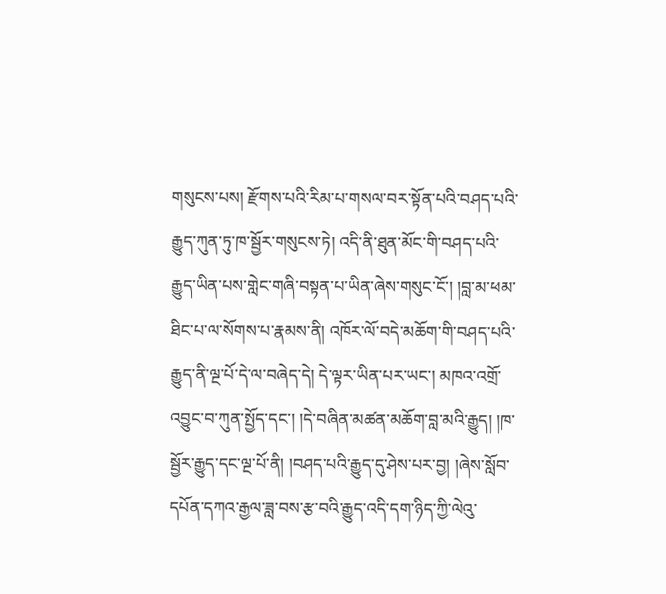གསུངས་པས། རྫོགས་པའི་རིམ་པ་གསལ་བར་སྟོན་པའི་བཤད་པའི་རྒྱུད་ཀུན་ཏུ་ཁ་སྦྱོར་གསུངས་ཏེ། འདི་ནི་ཐུན་མོང་གི་བཤད་པའི་རྒྱུད་ཡིན་པས་གླེང་གཞི་བསྟན་པ་ཡིན་ཞེས་གསུང་ངོ་། །བླ་མ་ཕམ་ཐིང་པ་ལ་སོགས་པ་རྣམས་ནི། འཁོར་ལོ་བདེ་མཆོག་གི་བཤད་པའི་རྒྱུད་ནི་ལྔ་པོ་དེ་ལ་བཞེད་དེ། དེ་ལྟར་ཡིན་པར་ཡང་། མཁའ་འགྲོ་འབྱུང་བ་ཀུན་སྤྱོད་དང་། །དེ་བཞིན་མཚན་མཆོག་བླ་མའི་རྒྱུད། །ཁ་སྦྱོར་རྒྱུད་དང་ལྔ་པོ་ནི། །བཤད་པའི་རྒྱུད་དུ་ཤེས་པར་བྱ། །ཞེས་སློབ་དཔོན་དཀའ་རྒྱལ་ཟླ་བས་རྩ་བའི་རྒྱུད་འདི་དག་ཉིད་ཀྱི་ལེའུ་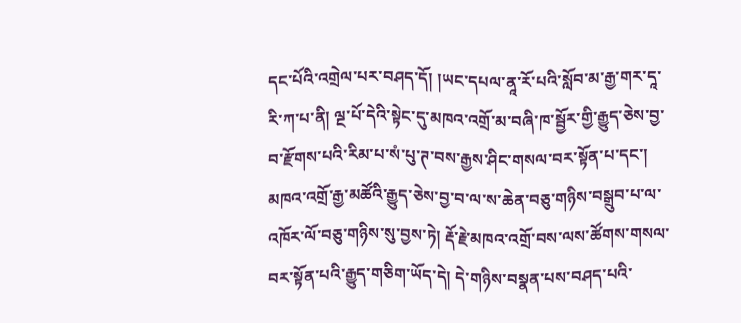དང་པོའི་འགྲེལ་པར་བཤད་དོ། །ཡང་དཔལ་ནཱ་རོ་པའི་སློབ་མ་རྒྱ་གར་དཱ་རི་ཀ་པ་ནི། ལྔ་པོ་དེའི་སྟེང་དུ་མཁའ་འགྲོ་མ་བཞི་ཁ་སྦྱོར་གྱི་རྒྱུད་ཅེས་བྱ་བ་རྫོགས་པའི་རིམ་པ་སཾ་པུ་ཊ་བས་རྒྱས་ཤིང་གསལ་བར་སྟོན་པ་དང་། མཁའ་འགྲོ་རྒྱ་མཚོའི་རྒྱུད་ཅེས་བྱ་བ་ལ་ས་ཆེན་བཅུ་གཉིས་བསྒྲུབ་པ་ལ་འཁོར་ལོ་བཅུ་གཉིས་སུ་བྱས་ཏེ། རྡོ་རྗེ་མཁའ་འགྲོ་བས་ལས་ཚོགས་གསལ་བར་སྟོན་པའི་རྒྱུད་གཅིག་ཡོད་དེ། དེ་གཉིས་བསྣན་པས་བཤད་པའི་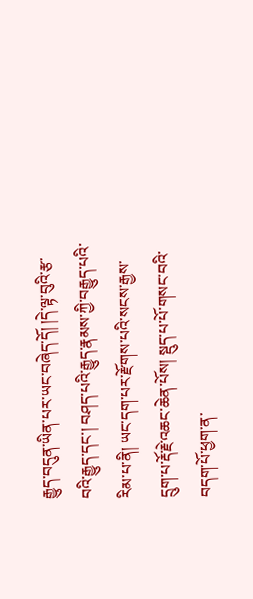རྒྱུད་བདུན་ཡིན་པར་ཡང་བཞེད་དོ། །དེ་ལྟ་བུའི་རྩ་བའི་རྒྱུད་དང་། བཤད་པའི་རྒྱུད་རྣམས་ཀྱི་བརྒྱུད་པའི་རིམ་པ་ནི། ཡང་དག་པར་རྫོགས་པའི་སངས་རྒྱས་དྲུག་པ་རྡོ་རྗེ་འཆང་ཆེན་པོས། སྡུད་པ་པོ་གསང་བའི་བདག་པོ་ཕྱག་ན་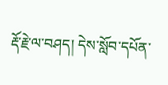རྡོ་རྗེ་ལ་བཤད། དེས་སློབ་དཔོན་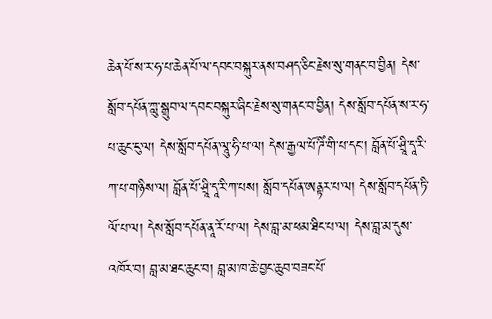ཆེན་པོ་ས་ར་ཧ་པ་ཆེན་པོ་ལ་དབང་བསྐུར་ནས་བཤད་ཅིང་རྗེས་སུ་གནང་བ་བྱིན། དེས་སློབ་དཔོན་ཀླུ་སྒྲུབ་ལ་དབང་བསྐུར་ཞིང་རྗེས་སུ་གནང་བ་བྱིན། དེས་སློབ་དཔོན་ས་ར་ཧ་པ་ཆུང་ངུ་ལ། དེས་སློབ་དཔོན་ལཱུ་ཧི་པ་ལ། དེས་རྒྱལ་པོ་ཌིཾ་གི་པ་དང་། བློན་པོ་ཤྲཱི་དཱ་རི་ཀ་པ་གཉིས་ལ། བློན་པོ་ཤྲཱི་དཱ་རི་ཀ་པས། སློབ་དཔོན་ཨནྟར་པ་ལ། དེས་སློབ་དཔོན་ཏི་ལོ་པ་ལ། དེས་སློབ་དཔོན་ནཱ་རོ་པ་ལ། དེས་བླ་མ་ཕམ་ཐིང་པ་ལ། དེས་བླ་མ་དུས་འཁོར་བ། བླ་མ་ཐང་ཆུང་བ། བླ་མ་ཁ་ཆེ་བྱང་ཆུབ་བཟང་པོ་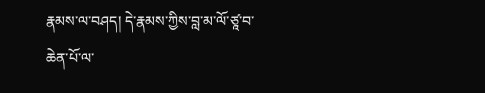རྣམས་ལ་བཤད། དེ་རྣམས་ཀྱིས་བླ་མ་ལོ་ཙཱ་བ་ཆེན་པོ་ལ་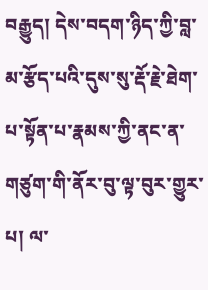བརྒྱུད། དེས་བདག་ཉིད་ཀྱི་བླ་མ་རྩོད་པའི་དུས་སུ་རྡོ་རྗེ་ཐེག་པ་སྟོན་པ་རྣམས་ཀྱི་ནང་ན་གཙུག་གི་ནོར་བུ་ལྟ་བུར་གྱུར་པ། ལ་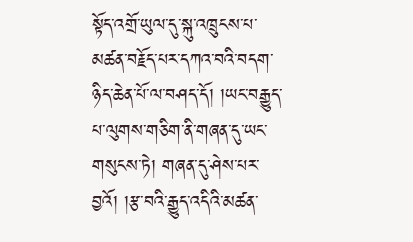སྟོད་འགྲོ་ཡུལ་དུ་སྐུ་འཁྲུངས་པ་མཚན་བརྗོད་པར་དཀའ་བའི་བདག་ཉིད་ཆེན་པོ་ལ་བཤད་དོ། །ཡང་བརྒྱུད་པ་ལུགས་གཅིག་ནི་གཞན་དུ་ཡང་གསུངས་ཏེ། གཞན་དུ་ཤེས་པར་བྱའོ། །རྩ་བའི་རྒྱུད་འདིའི་མཚན་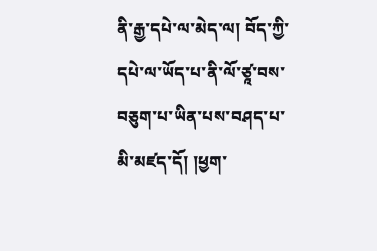ནི་རྒྱ་དཔེ་ལ་མེད་ལ། བོད་ཀྱི་དཔེ་ལ་ཡོད་པ་ནི་ལོ་ཙཱ་བས་བཅུག་པ་ཡིན་པས་བཤད་པ་མི་མཛད་དོ། །ཕྱག་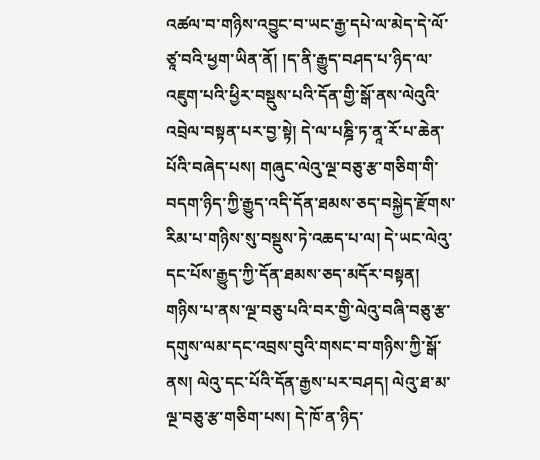འཚལ་བ་གཉིས་འབྱུང་བ་ཡང་རྒྱ་དཔེ་ལ་མེད་དེ་ལོ་ཙཱ་བའི་ཕྱག་ཡིན་ནོ། །ད་ནི་རྒྱུད་བཤད་པ་ཉིད་ལ་འཇུག་པའི་ཕྱིར་བསྡུས་པའི་དོན་གྱི་སྒོ་ནས་ལེའུའི་འབྲེལ་བསྟན་པར་བྱ་སྟེ། དེ་ལ་པཎྜི་ཏ་ནཱ་རོ་པ་ཆེན་པོའི་བཞེད་པས། གཞུང་ལེའུ་ལྔ་བཅུ་རྩ་གཅིག་གི་བདག་ཉིད་ཀྱི་རྒྱུད་འདི་དོན་ཐམས་ཅད་བསྐྱེད་རྫོགས་རིམ་པ་གཉིས་སུ་བསྡུས་ཏེ་འཆད་པ་ལ། དེ་ཡང་ལེའུ་དང་པོས་རྒྱུད་ཀྱི་དོན་ཐམས་ཅད་མདོར་བསྟན། གཉིས་པ་ནས་ལྔ་བཅུ་པའི་བར་གྱི་ལེའུ་བཞི་བཅུ་རྩ་དགུས་ལམ་དང་འབྲས་བུའི་གསང་བ་གཉིས་ཀྱི་སྒོ་ནས། ལེའུ་དང་པོའི་དོན་རྒྱས་པར་བཤད། ལེའུ་ཐ་མ་ལྔ་བཅུ་རྩ་གཅིག་པས། དེ་ཁོ་ན་ཉིད་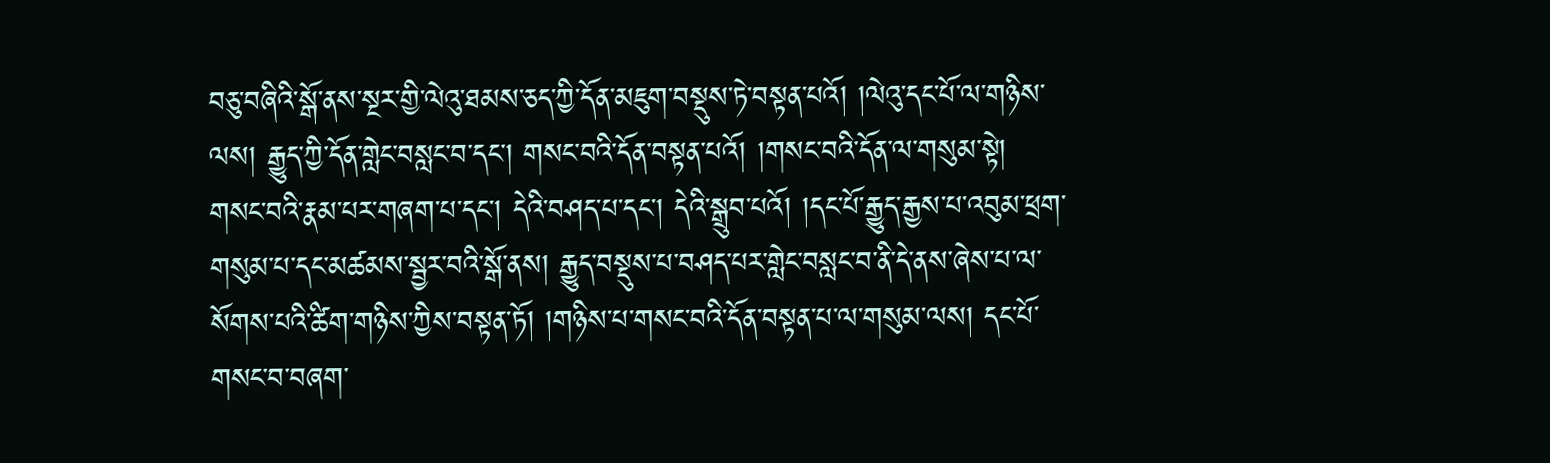བཅུ་བཞིའི་སྒོ་ནས་སྔར་གྱི་ལེའུ་ཐམས་ཅད་ཀྱི་དོན་མཇུག་བསྡུས་ཏེ་བསྟན་པའོ། །ལེའུ་དང་པོ་ལ་གཉིས་ལས། རྒྱུད་ཀྱི་དོན་གླེང་བསླང་བ་དང་། གསང་བའི་དོན་བསྟན་པའོ། །གསང་བའི་དོན་ལ་གསུམ་སྟེ། གསང་བའི་རྣམ་པར་གཞག་པ་དང་། དེའི་བཤད་པ་དང་། དེའི་སྒྲུབ་པའོ། །དང་པོ་རྒྱུད་རྒྱས་པ་འབུམ་ཕྲག་གསུམ་པ་དང་མཚམས་སྦྱར་བའི་སྒོ་ནས། རྒྱུད་བསྡུས་པ་བཤད་པར་གླེང་བསླང་བ་ནི་དེ་ནས་ཞེས་པ་ལ་སོགས་པའི་ཚིག་གཉིས་ཀྱིས་བསྟན་ཏོ། །གཉིས་པ་གསང་བའི་དོན་བསྟན་པ་ལ་གསུམ་ལས། དང་པོ་གསང་བ་བཞག་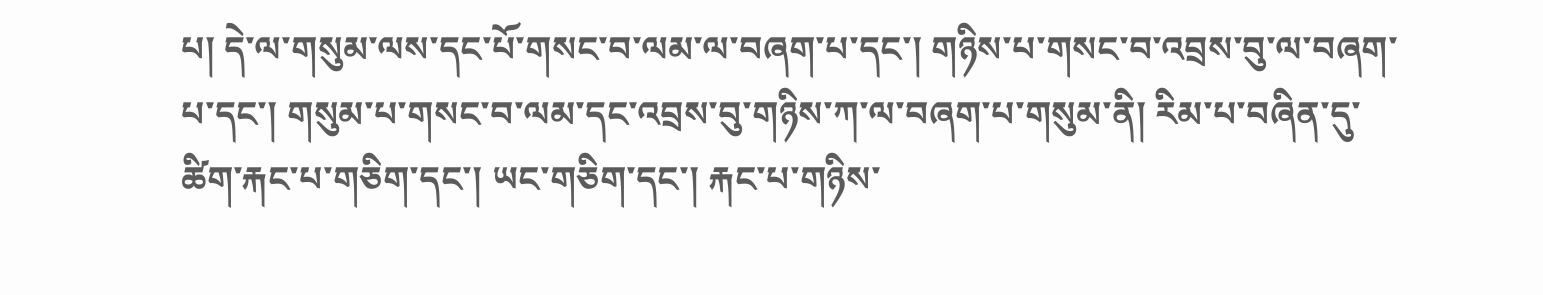པ། དེ་ལ་གསུམ་ལས་དང་པོ་གསང་བ་ལམ་ལ་བཞག་པ་དང་། གཉིས་པ་གསང་བ་འབྲས་བུ་ལ་བཞག་པ་དང་། གསུམ་པ་གསང་བ་ལམ་དང་འབྲས་བུ་གཉིས་ཀ་ལ་བཞག་པ་གསུམ་ནི། རིམ་པ་བཞིན་དུ་ཚིག་རྐང་པ་གཅིག་དང་། ཡང་གཅིག་དང་། རྐང་པ་གཉིས་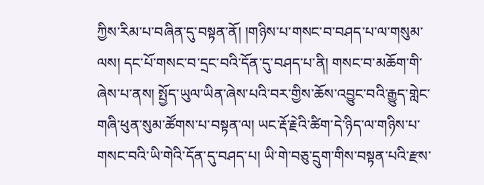ཀྱིས་རིམ་པ་བཞིན་དུ་བསྟན་ནོ། །གཉིས་པ་གསང་བ་བཤད་པ་ལ་གསུམ་ལས། དང་པོ་གསང་བ་དྲང་བའི་དོན་དུ་བཤད་པ་ནི། གསང་བ་མཆོག་གི་ཞེས་པ་ནས། སྤྱོད་ཡུལ་ཡིན་ཞེས་པའི་བར་གྱིས་ཆོས་འབྱུང་བའི་རྒྱུད་གླེང་གཞི་ཕུན་སུམ་ཚོགས་པ་བསྟན་ལ། ཡང་རྡོ་རྗེའི་ཚིག་དེ་ཉིད་ལ་གཉིས་པ་གསང་བའི་ཡི་གེའི་དོན་དུ་བཤད་པ། ཡི་གེ་བཅུ་དྲུག་གིས་བསྟན་པའི་རྫས་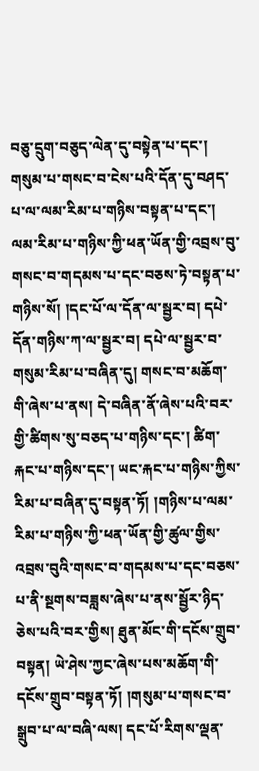བཅུ་དྲུག་བཅུད་ལེན་དུ་བསྟེན་པ་དང་། གསུམ་པ་གསང་བ་ངེས་པའི་དོན་དུ་བཤད་པ་ལ་ལམ་རིམ་པ་གཉིས་བསྟན་པ་དང་། ལམ་རིམ་པ་གཉིས་ཀྱི་ཕན་ཡོན་གྱི་འབྲས་བུ་གསང་བ་གདམས་པ་དང་བཅས་ཏེ་བསྟན་པ་གཉིས་སོ། །དང་པོ་ལ་དོན་ལ་སྦྱར་བ། དཔེ་དོན་གཉིས་ཀ་ལ་སྦྱར་བ། དཔེ་ལ་སྦྱར་བ་གསུམ་རིམ་པ་བཞིན་དུ། གསང་བ་མཆོག་གི་ཞེས་པ་ནས། དེ་བཞིན་ནོ་ཞེས་པའི་བར་གྱི་ཚིགས་སུ་བཅད་པ་གཉིས་དང་། ཚིག་རྐང་པ་གཉིས་དང་། ཡང་རྐང་པ་གཉིས་ཀྱིས་རིམ་པ་བཞིན་དུ་བསྟན་ཏོ། །གཉིས་པ་ལམ་རིམ་པ་གཉིས་ཀྱི་ཕན་ཡོན་གྱི་ཚུལ་གྱིས་འབྲས་བུའི་གསང་བ་གདམས་པ་དང་བཅས་པ་ནི་སྔགས་བཟླས་ཞེས་པ་ནས་སྦྱོར་ཉིད་ཅེས་པའི་བར་གྱིས། ཐུན་མོང་གི་དངོས་གྲུབ་བསྟན། ཡེ་ཤེས་ཀྱང་ཞེས་པས་མཆོག་གི་དངོས་གྲུབ་བསྟན་ཏོ། །གསུམ་པ་གསང་བ་སྒྲུབ་པ་ལ་བཞི་ལས། དང་པོ་རིགས་ལྡན་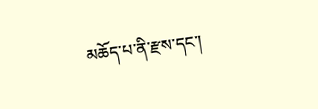མཆོད་པ་ནི་རྫས་དང་།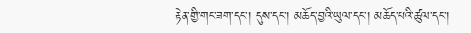རྟེན་གྱི་གང་ཟག་དང་། དུས་དང་། མཆོད་བྱའི་ཡུལ་དང་། མཆོད་པའི་ཚུལ་དང་།